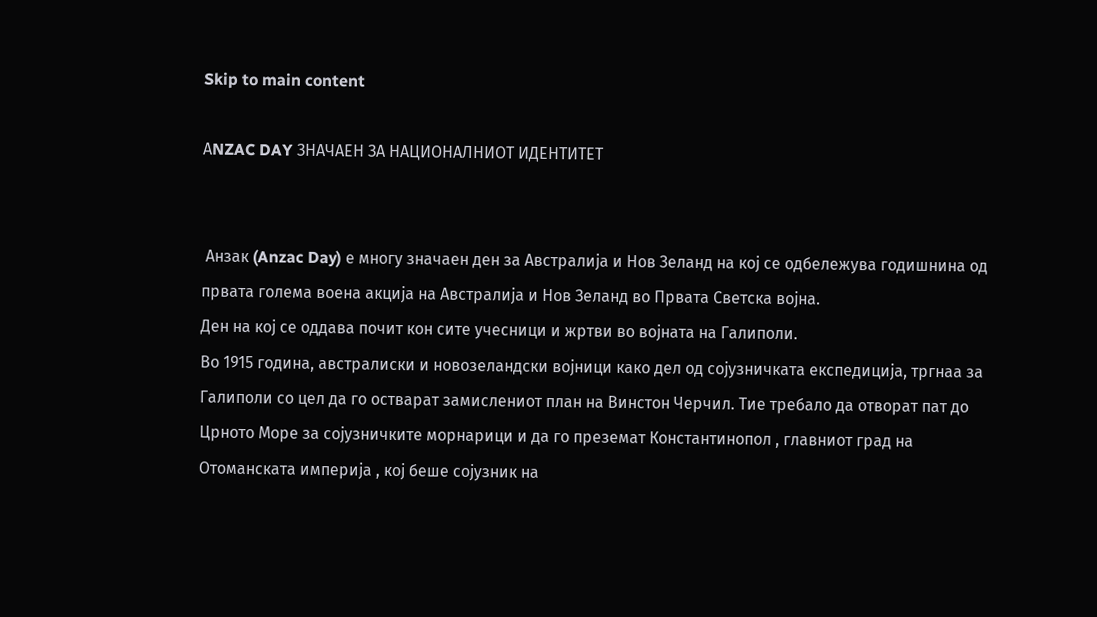Skip to main content

АNZAC DAY ЗНАЧАЕН ЗА НАЦИОНАЛНИОТ ИДЕНТИТЕТ


 Aнзак (Anzac Day) е многу значаен ден за Австралија и Нов Зеланд на кој се одбележува годишнина од првата голема воена акција на Австралија и Нов Зеланд во Првата Светска војна.
Ден на кој се оддава почит кон сите учесници и жртви во војната на Галиполи.
Во 1915 година, австралиски и новозеландски војници како дел од сојузничката експедиција, тргнаа за Галиполи со цел да го остварат замислениот план на Винстон Черчил. Тие требало да отворат пат до Црното Море за сојузничките морнарици и да го преземат Константинопол , главниот град на Отоманската империја , кој беше сојузник на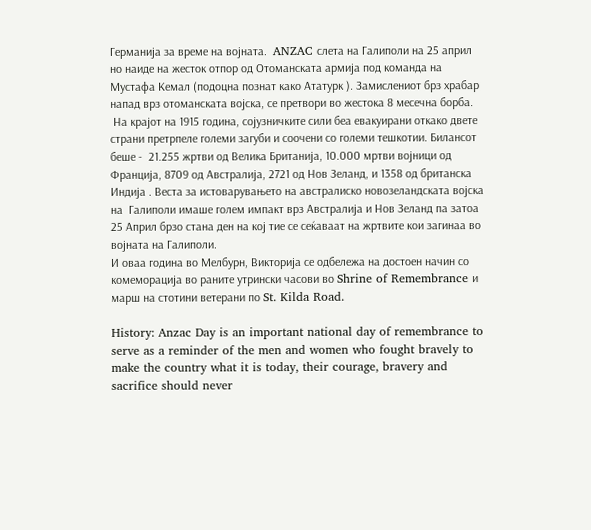Германија за време на војната.  ANZAC слета на Галиполи на 25 април но наиде на жесток отпор од Отоманската армија под команда на Мустафа Кемал (подоцна познат како Ататурк ). Замислениот брз храбар напад врз отоманската војска, се претвори во жестока 8 месечна борба.
 На крајот на 1915 година, сојузничките сили беа евакуирани откако двете страни претрпеле големи загуби и соочени со големи тешкотии. Билансот беше -  21.255 жртви од Велика Британија, 10.000 мртви војници од Франција, 8709 од Австралија, 2721 од Нов Зеланд, и 1358 од британска Индија . Веста за истоварувањето на австралиско новозеландската војска на  Галиполи имаше голем импакт врз Австралија и Нов Зеланд па затоа  25 Април брзо стана ден на кој тие се сеќаваат на жртвите кои загинаа во војната на Галиполи.
И оваа година во Мелбурн, Викторија се одбележа на достоен начин со комеморација во раните утрински часови во Shrine of Remembrance и марш на стотини ветерани по St. Kilda Road.

History: Anzac Day is an important national day of remembrance to serve as a reminder of the men and women who fought bravely to make the country what it is today, their courage, bravery and sacrifice should never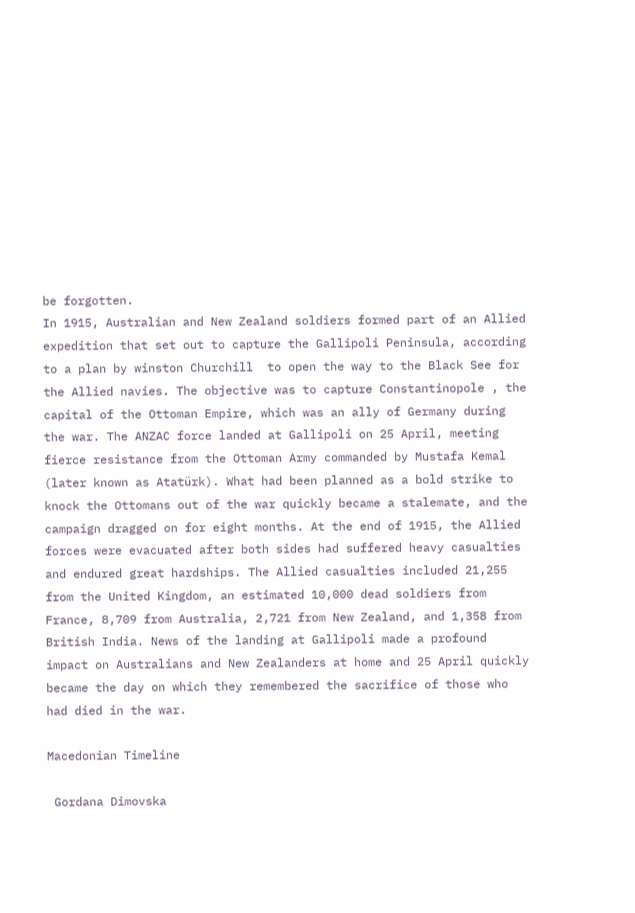be forgotten.
In 1915, Australian and New Zealand soldiers formed part of an Аllied expedition that set out to capture the Gallipoli Peninsula, according to a plan by winston Churchill  to open the way to the Black See for the Allied navies. The objective was to capture Constantinopole , the capital of the Ottoman Empire, which was an ally of Germany during the war. The ANZAC force landed at Gallipoli on 25 April, meeting fierce resistance from the Ottoman Army commanded by Mustafa Kemal (later known as Atatürk). What had been planned as a bold strike to knock the Ottomans out of the war quickly became a stalemate, and the campaign dragged on for eight months. At the end of 1915, the Allied forces were evacuated after both sides had suffered heavy casualties and endured great hardships. The Allied casualties included 21,255 from the United Kingdom, an estimated 10,000 dead soldiers from France, 8,709 from Australia, 2,721 from New Zealand, and 1,358 from British India. News of the landing at Gallipoli made a profound impact on Australians and New Zealanders at home and 25 April quickly became the day on which they remembered the sacrifice of those who had died in the war.

Macedonian Timeline

 Gordana Dimovska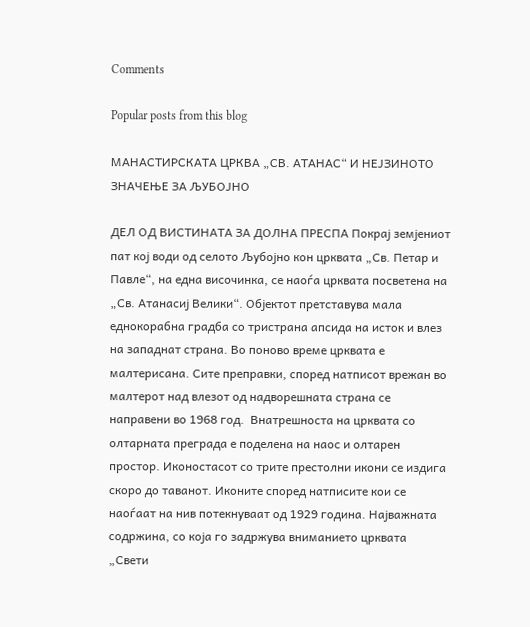Comments

Popular posts from this blog

МАНАСТИРСКАТА ЦРКВА „СВ. АТАНАС“ И НЕЈЗИНОТО ЗНАЧЕЊЕ ЗА ЉУБОЈНО

ДЕЛ ОД ВИСТИНАТА ЗА ДОЛНА ПРЕСПА Покрај земјениот пат кој води од селото Љубојно кон црквата „Св. Петар и Павле“, на една височинка, се наоѓа црквата посветена на „Св. Атанасиј Велики“. Објектот претставува мала еднокорабна градба со тристрана апсида на исток и влез на западнат страна. Во поново време црквата е малтерисана. Сите преправки, според натписот врежан во малтерот над влезот од надворешната страна се направени во 1968 год.  Внатрешноста на црквата со олтарната преграда е поделена на наос и олтарен простор. Иконостасот со трите престолни икони се издига скоро до таванот. Иконите според натписите кои се наоѓаат на нив потекнуваат од 1929 година. Најважната содржина, со која го задржува вниманието црквата „Свети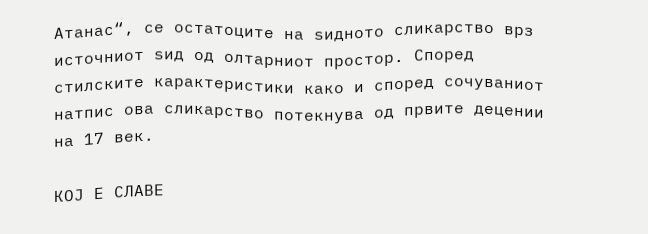Атанас“, се остатоците на ѕидното сликарство врз источниот ѕид од олтарниот простор. Според стилските карактеристики како и според сочуваниот натпис ова сликарство потекнува од првите децении на 17 век.

КОЈ Е СЛАВЕ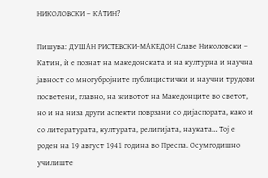НИКОЛОВСКИ – КАТИН?

Пишува: ДУШАН РИСТЕВСКИ-МАКЕДОН Славе Николовски – Катин, ѝ е познат на македонската и на културна и научна јавност со многубројните публицистички и научни трудови посветени, главно, на животот на Македонците во светот, но и на низа други аспекти поврзани со дијаспората, како и со литературата, културата, религијата, науката… Тој е роден на 19 август 1941 година во Преспа. Осумгодишно училиште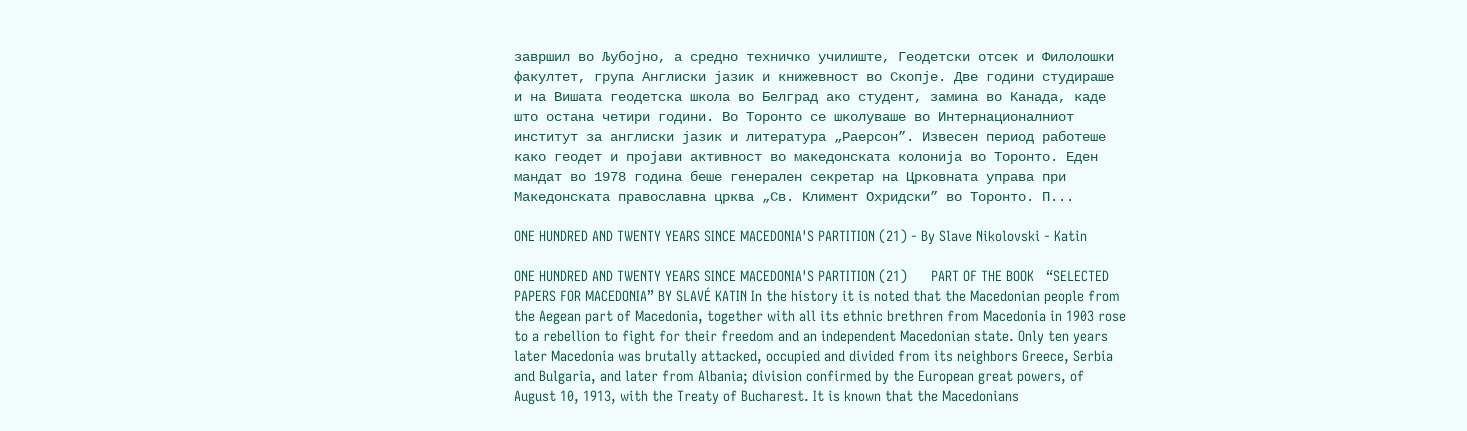завршил во Љубојно, а средно техничко училиште, Геодетски отсек и Филолошки факултет, група Англиски јазик и книжевност во Скопје. Две години студираше и на Вишата геодетска школа во Белград ако студент, замина во Канада, каде што остана четири години. Во Торонто се школуваше во Интернационалниот институт за англиски јазик и литература „Раерсон”. Извесен период работеше како геодет и пројави активност во македонската колонија во Торонто. Еден мандат во 1978 година беше генерален секретар на Црковната управа при Македонската православна црква „Св. Климент Охридски” во Торонто. П...

ONE HUNDRED AND TWENTY YEARS SINCE MACEDONIA'S PARTITION (21) - By Slave Nikolovski - Katin

ONE HUNDRED AND TWENTY YEARS SINCE MACEDONIA'S PARTITION (21)      PART OF THE BOOK   “SELECTED PAPERS FOR MACEDONIA” BY SLAVÉ KATIN In the history it is noted that the Macedonian people from the Aegean part of Macedonia, together with all its ethnic brethren from Macedonia in 1903 rose to a rebellion to fight for their freedom and an independent Macedonian state. Only ten years later Macedonia was brutally attacked, occupied and divided from its neighbors Greece, Serbia and Bulgaria, and later from Albania; division confirmed by the European great powers, of August 10, 1913, with the Treaty of Bucharest. It is known that the Macedonians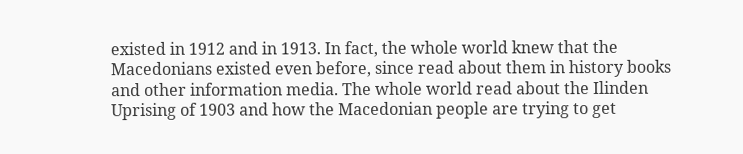existed in 1912 and in 1913. In fact, the whole world knew that the Macedonians existed even before, since read about them in history books and other information media. The whole world read about the Ilinden Uprising of 1903 and how the Macedonian people are trying to get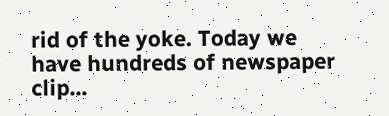rid of the yoke. Today we have hundreds of newspaper clip...